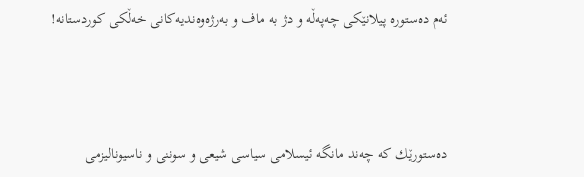ئه‌م ده‌ستوره‌ پیلانێكی چه‌په‌ڵه‌ و دژ به‌ ماف و به‌رژه‌وه‌ندیه‌كانی خه‌ڵكی كوردستانه‌!



ده‌ستورێك كه‌ چه‌ند مانگه‌ ئیسلامی سیاسی شیعی و سوننی و ناسیونالیزمی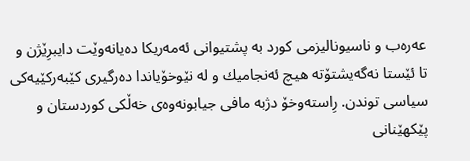عه‌ره‌ب و ناسیونالیزمی كورد به‌ پشتیوانی ئه‌مه‌ریكا ده‌یانه‌وێت دایبرِێژن و تا ئێستا نه‌گه‌یشتۆته‌ هیچ ئه‌نجامیك و له‌ نێوخۆیاندا ده‌رگیری كێبه‌ركێیه‌كی سیاسی توندن. رِاسته‌وخۆ دژبه‌ مافی جیابونه‌وه‌ی خه‌ڵكی كوردستان و پێكهێنانی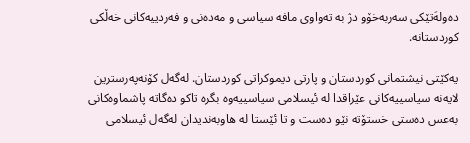ده‌وله‌َتێكی سه‌ربه‌خۆو دژ به‌ ته‌واوی مافه‌ سیاسی و مه‌ده‌نی و فه‌ردییه‌كانی خه‌ڵكی كوردستانه‌.

یه‌كێتی نیشتمانی كوردستان و پارتی دیموكراتی كوردستان. له‌گه‌ل كۆنه‌په‌رسترین لایه‌نه‌ سیاسییه‌كانی عێراقدا له‌ ئیسلامی سیاسییه‌وه‌ بگره‌ تاكو ده‌گاته‌ پاشماوه‌كانی به‌عس ده‌ستی خستۆته‌ نێو ده‌ست و تا ئێستا له‌ هاوبه‌ندیدان له‌گه‌ل ئیسلامی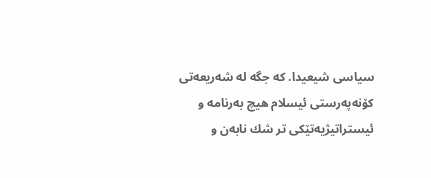سیاسی شیعیدا. كه‌ جگه‌ له‌ شه‌ریعه‌تی كۆنه‌په‌رستی ئیسلام هیچ به‌رنامه‌ و ئیستراتیژیه‌تێكی تر شك نابه‌ن و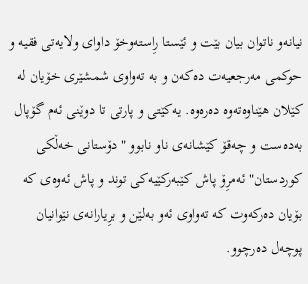نیانه‌و ناتوان بیان بێت و ئێستا رِاسته‌وخۆ داوای ولایه‌تی فقیه‌ و حوكمی مه‌رجعیه‌ت ده‌كه‌ن و به‌ ته‌واوی شمشێری خۆیان له‌ كێلان هێناوه‌ته‌وه‌ ده‌ره‌وه‌. یه‌كێتی و پارتی تا دوێنی ئه‌م گۆپال به‌ده‌ست و چه‌قۆ كێشانه‌ی ناو نابوو "دۆستانی خه‌ڵكی كوردستان" ئه‌مرِۆ پاش كێبه‌ركێیه‌كی توند و پاش ئه‌وه‌ی كه‌ بۆیان ده‌ركه‌وت كه‌ ته‌واوی ئه‌و به‌لێن و برِیارانه‌ی نێوانیان پوچه‌ل ده‌رچوو.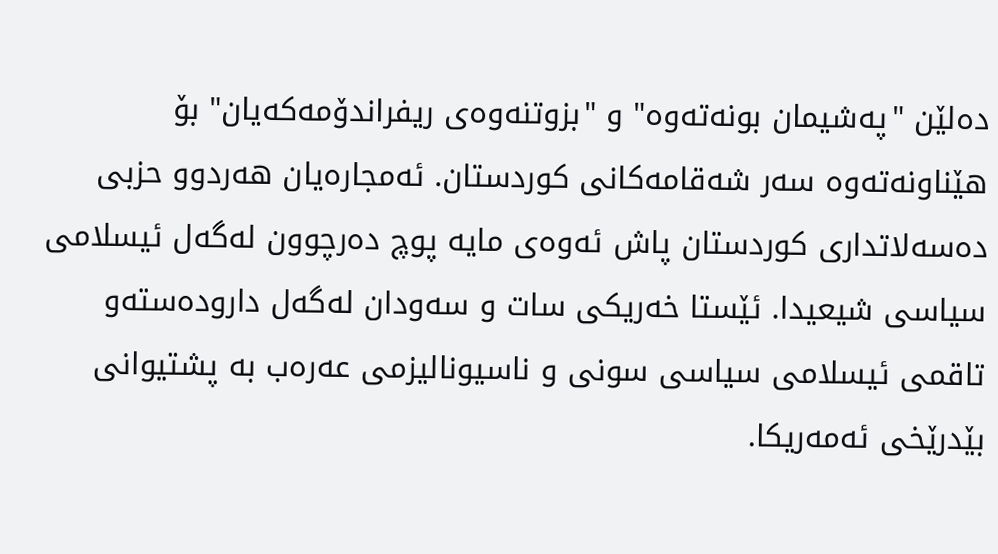ده‌لێن "په‌شیمان بونه‌ته‌وه‌" و "بزوتنه‌وه‌ی ریفراندۆمه‌كه‌یان" بۆ هێناونه‌ته‌وه‌ سه‌ر شه‌قامه‌كانی كوردستان. ئه‌مجاره‌یان هه‌ردوو حزبی ده‌سه‌لاتداری كوردستان پاش ئه‌وه‌ی مایه‌ پوچ ده‌رچوون له‌گه‌ل ئیسلامی سیاسی شیعیدا. ئێستا خه‌ریكی سات و سه‌ودان له‌گه‌ل داروده‌سته‌و تاقمی ئیسلامی سیاسی سونی و ناسیونالیزمی عه‌ره‌ب به‌ پشتیوانی بێدرێخی ئه‌مه‌ریكا.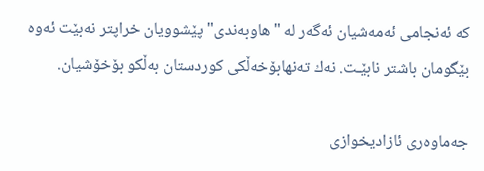كه‌ ئه‌نجامی ئه‌مه‌شیان ئه‌گه‌ر له‌ "هاوبه‌ندی" پێشوویان خراپتر نه‌بێت ئه‌وه‌ بێگومان باشتر نابێـت. نه‌ك ته‌نهابۆخه‌ڵكی كوردستان به‌ڵكو بۆخۆشیان.

جه‌ماوه‌ری ئازادیخوازی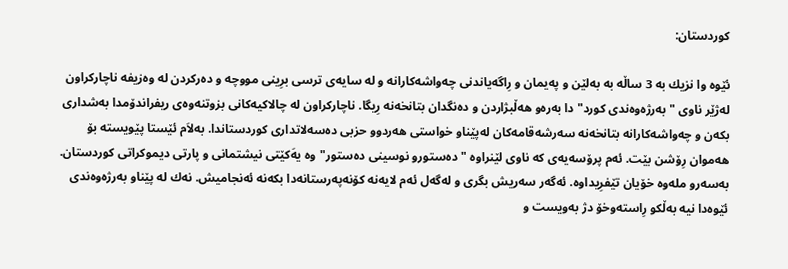كوردستان:

ئێوه‌ وا نزیك به‌ 3 ساڵه‌ به‌ به‌لێن و په‌یمان و رِاگه‌یاندنی چه‌واشه‌كارانه‌ و له‌ سایه‌ی ترسی برِینی مووچه‌ و ده‌ركردن له‌ وه‌زیفه‌ ناچاركراون له‌ژێر ناوی " به‌رژه‌وه‌ندی كورد"دا به‌ره‌و هه‌ڵبژاردن و ده‌نگدان بتانخه‌نه‌ رِیگا. ناچاركراون له‌ چالاكیه‌كانی بزوتنه‌وه‌ی ریفراندۆمدا به‌شداری بكه‌ن و چه‌واشه‌كارانه‌ بتانخه‌نه‌ سه‌رشه‌قامه‌كان له‌پێناو خواستی هه‌ردوو حزبی ده‌سه‌لاتداری كوردستاندا. به‌لاَم ئێستا پێویسته‌ بۆ هه‌موان رِۆشن بێت. ئه‌م پرۆسه‌یه‌ی كه‌ ناوی لێنراوه‌ "ده‌ستورو نوسینی ده‌ستور"وه‌ یه‌َكێتی نیشتمانی و پارتی دیموكراتی كوردستان. به‌سه‌رو مله‌وه‌ خۆیان تێفرِیداوه‌. ئه‌گه‌ر سه‌ریش بگری و له‌گه‌ل ئه‌م لایه‌نه‌ كۆنه‌په‌رستانه‌دا بكه‌نه‌ ئه‌نجامیش. نه‌ك له‌ پێناو به‌رژه‌وه‌ندی ئێوه‌دا نیه‌ به‌ڵكو رِاسته‌وخۆ دژ به‌ویست و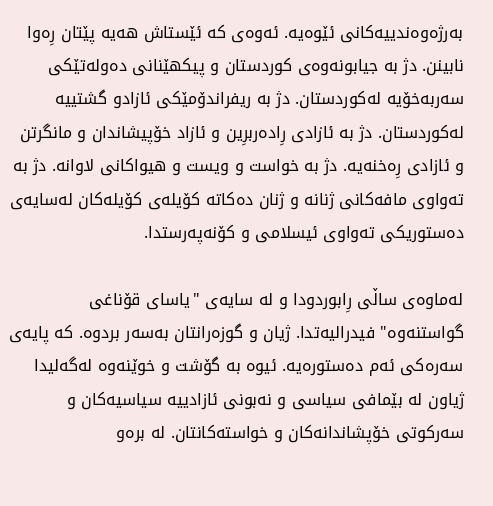به‌رژه‌وه‌ندییه‌كانی ئێوه‌یه‌. ئه‌وه‌ی كه‌ ئێستاش هه‌یه‌ پێتان رِه‌وا نابینن. دژ به‌ جیابونه‌وه‌ی كوردستان و پیكهێنانی ده‌وله‌تێكی سه‌ربه‌خۆیه‌ له‌كوردستان. دژ به‌ ریفراندۆمێكی ئازادو گشتییه‌ له‌كوردستان. دژ به‌ ئازادی رِاده‌ربرِین و ئازاد خۆپیشاندان و مانگرتن و ئازادی رِه‌خنه‌یه‌. دژ به‌ خواست و ویست و هیواكانی لاوانه‌. دژ به‌ ته‌واوی مافه‌كانی ژنانه‌ و ژنان ده‌كاته‌ كۆیله‌ی كۆیله‌كان له‌سایه‌ی ده‌ستوریكی ته‌واوی ئیسلامی و كۆنه‌په‌رستدا.

له‌ماوه‌ی ساڵی رِابوردودا و له‌ سایه‌ی "یاسای قۆناغی گواستنه‌وه‌" فیدرالیه‌تدا. ژیان و گوزه‌رانتان به‌سه‌ر بردوه‌. كه‌ پایه‌ی سه‌ره‌كی ئه‌م ده‌ستوره‌یه‌. ئیوه‌ به‌ گۆشت و خوێنه‌وه‌ له‌گه‌لیدا ژیاون له‌ بێمافی سیاسی و نه‌بونی ئازادییه‌ سیاسیه‌كان و سه‌ركوتی خۆپشاندانه‌كان و خواسته‌كانتان. له‌ بره‌و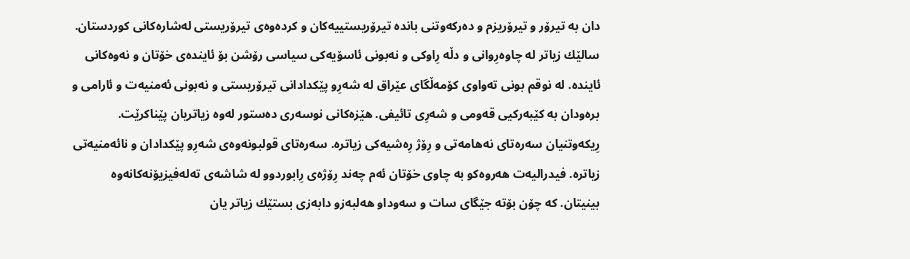دان به‌ تیرۆر و تیرۆریزم و ده‌ركه‌وتنی بانده‌ تیرۆریستییه‌كان و كرده‌وه‌ی تیرۆریستی له‌شاره‌كانی كوردستان. سالێك زیاتر له‌ چاوه‌رِوانی و دڵه‌ رِاوكی و نه‌بونی ئاسۆیه‌كی سیاسی رۆشن بۆ ئاینده‌ی خۆتان و نه‌وه‌كانی ئاینده‌. له‌ نوقم بونی ته‌واوی كۆمه‌ڵگای عێراق له‌ شه‌رِو پێكدادانی تیرۆریستی و نه‌بونی ئه‌منیه‌ت و ئارامی و بره‌ودان به‌ كێبه‌ركیی قه‌ومی و شه‌رِی تائیفی. هێزه‌كانی نوسه‌ری ده‌ستور له‌وه‌ زیاتریان پێناكرێت. رِیكه‌وتنیان سه‌ره‌تای نه‌هامه‌تی و رِۆژ رِه‌شیه‌كی زیاتره‌. سه‌ره‌تای قولبونه‌وه‌ی شه‌رِو پێكدادان و نائه‌منیه‌تی زیاتره‌. فیدرالیه‌ت هه‌روه‌كو به‌ چاوی خۆتان ئه‌م چه‌ند رِۆژه‌ی رِابوردوو له‌ شاشه‌ی ته‌له‌فیزیۆنه‌كانه‌وه‌ بینیتان. كه‌ چۆن بۆته‌ جێگای سات و سه‌وداو هه‌لبه‌زو دابه‌زی بستێك زیاتر یان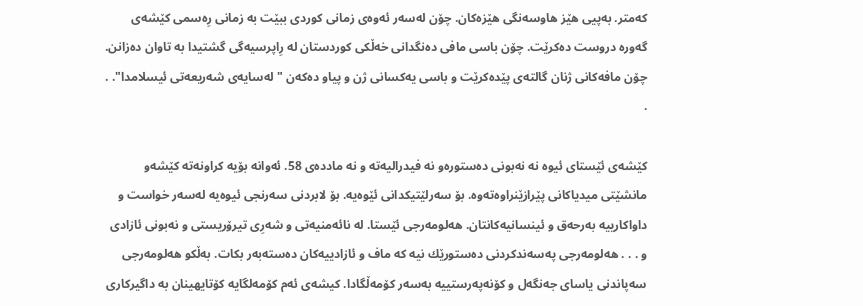كه‌متر. به‌پیی هێز هاوسه‌نگی هێزه‌كان. چۆن له‌سه‌ر ئه‌وه‌ی زمانی كوردی ببێت به‌ زمانی رِه‌سمی كێشه‌ی گه‌وره‌ دروست ده‌كرێت. چۆن باسی مافی ده‌نگدانی خه‌ڵكی كوردستان له‌ رِاپرسیه‌گی گشتیدا به‌ تاوان ده‌زانن. چۆن مافه‌كانی ژنان گالته‌ی پێده‌كرێت و باسی یه‌كسانی ژن و پیاو ده‌كه‌ن " له‌سایه‌ی شه‌ریعه‌تی ئیسلامدا". . .

كێشه‌ی ئێستای ئیوه‌ نه‌ نه‌بونی ده‌ستوره‌و نه‌ فیدرالیه‌ته‌ و نه‌ مادده‌ی 58. ئه‌وانه‌ بۆیه‌ كراونه‌ته‌ كێشه‌و مانشێتی میدیاكانی پێرازێنراوه‌ته‌وه‌. بۆ سه‌رلێتیكدانی ئێوه‌یه‌. بۆ لابردنی سه‌رنجی ئیوه‌یه‌ له‌سه‌ر خواست و داواكارییه‌ به‌رحه‌ق و ئینسانیه‌كانتان. هه‌لومه‌رجی ئێستا. له‌ نائه‌منیه‌تی و شه‌رِی تیرۆریستی و نه‌بونی ئازادی و . . . هه‌لومه‌رجی په‌سه‌ندكردنی ده‌ستورێك نیه‌ كه‌ ماف و ئازادییه‌كان ده‌سته‌به‌ر بكات. به‌ڵكو هه‌لومه‌رجی سه‌پاندنی یاسای جه‌نگه‌ل و كۆنه‌په‌رستییه‌ به‌سه‌ر كۆمه‌ڵگادا. كیشه‌ی ئه‌م كۆمه‌لگایه‌ كۆتایهینان به‌ داگیركاری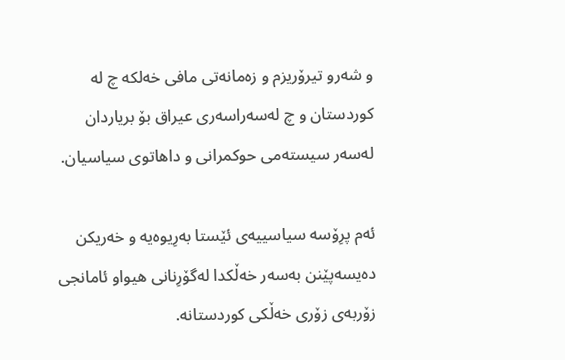و شه‌رو تیرۆریزم و زه‌مانه‌تی مافی خه‌لكه‌ چ له‌ كوردستان و چ له‌سه‌راسه‌ری عیراق بۆ بریاردان له‌سه‌ر سیسته‌می حوكمرانی و داهاتوی سیاسیان.

ئه‌م پرِۆسه‌ سیاسییه‌ی ئێستا به‌رِیوه‌یه‌ و خه‌ریكن ده‌یسه‌پێنن به‌سه‌ر خه‌ڵكدا له‌گۆرِنانی هیواو ئامانجی زۆربه‌ی زۆری خه‌ڵكی كوردستانه‌.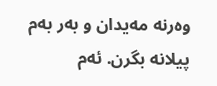وه‌رنه‌ مه‌یدان و به‌ر به‌م پیلانه‌ بگرن. ئه‌م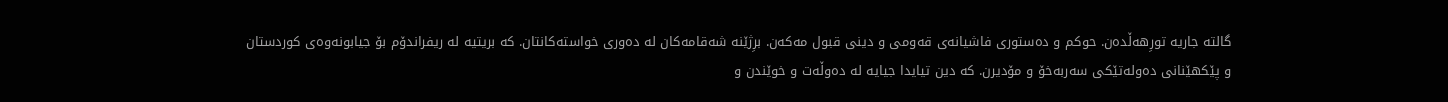گالته‌ جاریه‌ تورِهه‌ڵده‌ن. حوكم و ده‌ستوری فاشیانه‌ی قه‌ومی و دینی قبول مه‌كه‌ن. برِژێنه‌ شه‌قامه‌كان له‌ ده‌وری خواسته‌كانتان. كه‌ بریتیه‌ له‌ ریفراندۆم بۆ جیابونه‌وه‌ی كوردستان و پێكهێنانی ده‌وله‌تێكی سه‌ربه‌خۆ و مۆدیرن. كه‌ دین تیایدا جیایه‌ له‌ ده‌وڵه‌ت و خوێندن و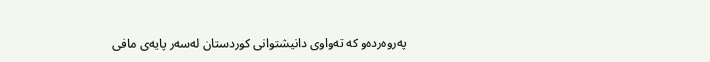په‌روه‌رده‌و كه‌ ته‌واوی دانیشتوانی كوردستان له‌سه‌ر پایه‌ی مافی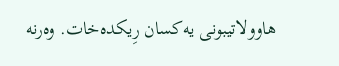هاوولاتیبونی یه‌كسان رِیكده‌خات. وه‌رنه‌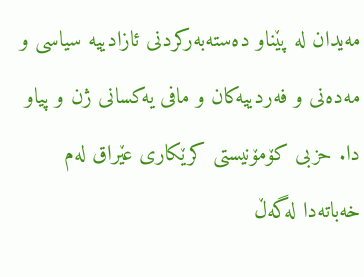مه‌یدان له‌ پێناو ده‌سته‌به‌ركردنی ئازادییه‌ سیاسی و مه‌ده‌نی و فه‌ردییه‌كان و مافی یه‌كسانی ژن و پیاو دا. حزبی كۆمۆنیستی كرێكاری عێراق له‌م خه‌باته‌دا له‌گه‌ڵ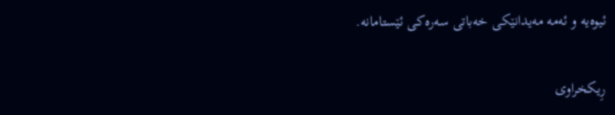ئیوه‌یه‌ و ئه‌مه‌ مه‌یدانێكی خه‌باتی سه‌ره‌كی ئێستامانه‌.

رِیكخراوی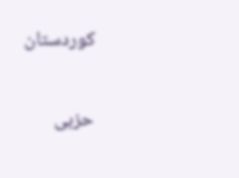كوردستان

حزبی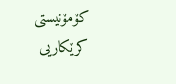كۆمۆنیستی كرێكاریی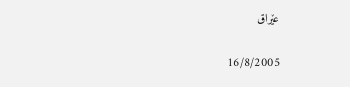عێراق

16/8/2005